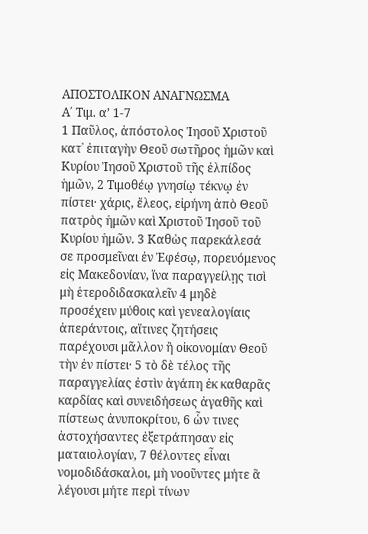ΑΠΟΣΤΟΛΙΚΟΝ ΑΝΑΓΝΩΣΜΑ
Α΄ Τιμ. α’ 1-7
1 Παῦλος, ἀπόστολος Ἰησοῦ Χριστοῦ κατ᾿ ἐπιταγὴν Θεοῦ σωτῆρος ἡμῶν καὶ Κυρίου Ἰησοῦ Χριστοῦ τῆς ἐλπίδος ἡμῶν, 2 Τιμοθέῳ γνησίῳ τέκνῳ ἐν πίστει· χάρις, ἔλεος, εἰρήνη ἀπὸ Θεοῦ πατρὸς ἡμῶν καὶ Χριστοῦ Ἰησοῦ τοῦ Κυρίου ἡμῶν. 3 Καθὼς παρεκάλεσά σε προσμεῖναι ἐν Ἐφέσῳ, πορευόμενος εἰς Μακεδονίαν, ἵνα παραγγείλῃς τισὶ μὴ ἑτεροδιδασκαλεῖν 4 μηδὲ προσέχειν μύθοις καὶ γενεαλογίαις ἀπεράντοις, αἵτινες ζητήσεις παρέχουσι μᾶλλον ἢ οἰκονομίαν Θεοῦ τὴν ἐν πίστει· 5 τὸ δὲ τέλος τῆς παραγγελίας ἐστὶν ἀγάπη ἐκ καθαρᾶς καρδίας καὶ συνειδήσεως ἀγαθῆς καὶ πίστεως ἀνυποκρίτου, 6 ὧν τινες ἀστοχήσαντες ἐξετράπησαν εἰς ματαιολογίαν, 7 θέλοντες εἶναι νομοδιδάσκαλοι, μὴ νοοῦντες μήτε ἃ λέγουσι μήτε περὶ τίνων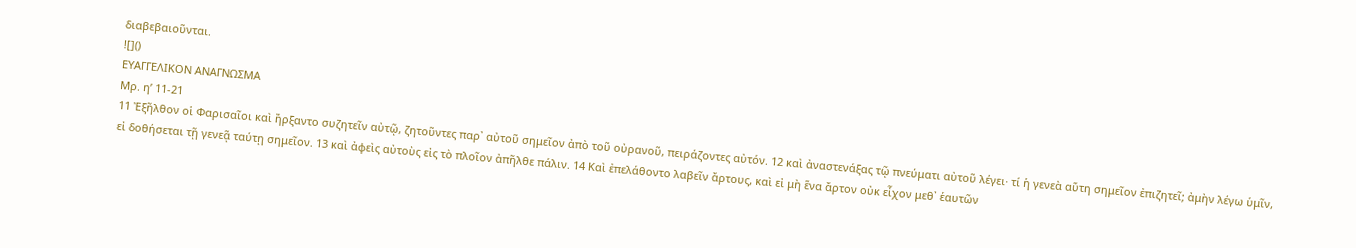διαβεβαιοῦνται.
![]()
ΕΥΑΓΓΕΛΙΚΟΝ ΑΝΑΓΝΩΣΜΑ
Μρ. η’ 11-21
11 Ἐξῆλθον οἱ Φαρισαῖοι καὶ ἤρξαντο συζητεῖν αὐτῷ, ζητοῦντες παρ᾿ αὐτοῦ σημεῖον ἀπὸ τοῦ οὐρανοῦ, πειράζοντες αὐτόν. 12 καὶ ἀναστενάξας τῷ πνεύματι αὐτοῦ λέγει· τί ἡ γενεὰ αὕτη σημεῖον ἐπιζητεῖ; ἀμὴν λέγω ὑμῖν, εἰ δοθήσεται τῇ γενεᾷ ταύτῃ σημεῖον. 13 καὶ ἀφεὶς αὐτοὺς εἰς τὸ πλοῖον ἀπῆλθε πάλιν. 14 Καὶ ἐπελάθοντο λαβεῖν ἄρτους, καὶ εἰ μὴ ἕνα ἄρτον οὐκ εἶχον μεθ᾿ ἑαυτῶν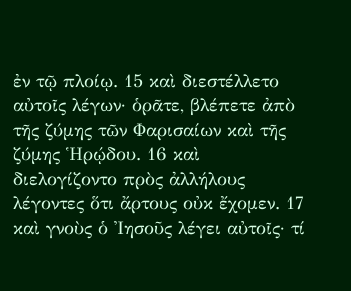ἐν τῷ πλοίῳ. 15 καὶ διεστέλλετο αὐτοῖς λέγων· ὁρᾶτε, βλέπετε ἀπὸ τῆς ζύμης τῶν Φαρισαίων καὶ τῆς ζύμης Ἡρῴδου. 16 καὶ διελογίζοντο πρὸς ἀλλήλους λέγοντες ὅτι ἄρτους οὐκ ἔχομεν. 17 καὶ γνοὺς ὁ Ἰησοῦς λέγει αὐτοῖς· τί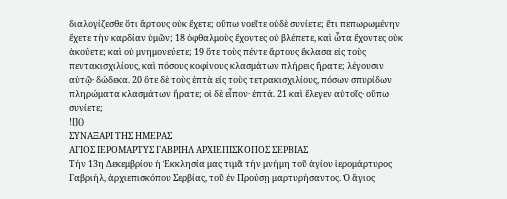διαλογίζεσθε ὅτι ἄρτους οὐκ ἔχετε; οὔπω νοεῖτε οὐδὲ συνίετε; ἔτι πεπωρωμένην ἔχετε τὴν καρδίαν ὑμῶν; 18 ὀφθαλμοὺς ἔχοντες οὐ βλέπετε, καὶ ὦτα ἔχοντες οὐκ ἀκούετε; καὶ οὐ μνημονεύετε; 19 ὅτε τοὺς πέντε ἄρτους ἔκλασα εἰς τοὺς πεντακισχιλίους, καὶ πόσους κοφίνους κλασμάτων πλήρεις ἤρατε; λέγουσιν αὐτῷ· δώδεκα. 20 ὅτε δὲ τοὺς ἑπτὰ εἰς τοὺς τετρακισχιλίους, πόσων σπυρίδων πληρώματα κλασμάτων ἤρατε; οἱ δὲ εἶπον· ἑπτά. 21 καὶ ἔλεγεν αὐτοῖς· οὔπω συνίετε;
![]()
ΣΥΝΑΞΑΡΙ ΤΗΣ ΗΜΕΡΑΣ
ΑΓΙΟΣ ΙΕΡΟΜΑΡΤΥΣ ΓΑΒΡΙΗΛ ΑΡΧΙΕΠΙΣΚΟΠΟΣ ΣΕΡΒΙΑΣ
Τήν 13η Δεκεμβρίου ἡ Ἐκκλησία μας τιμᾶ τήν μνήμη τοῦ ἁγίου ἱερομάρτυρος Γαβριήλ, ἀρχιεπισκόπου Σερβίας, τοῦ ἐν Προύσῃ μαρτυρήσαντος. Ὁ ἅγιος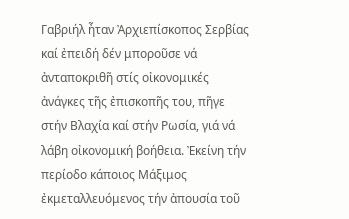Γαβριήλ ἦταν Ἀρχιεπίσκοπος Σερβίας καί ἐπειδή δέν μποροῦσε νά ἀνταποκριθῆ στίς οἰκονομικές ἀνάγκες τῆς ἐπισκοπῆς του, πῆγε στήν Βλαχία καί στήν Ρωσία, γιά νά λάβη οἰκονομική βοήθεια. Ἐκείνη τήν περίοδο κάποιος Μάξιμος ἐκμεταλλευόμενος τήν ἀπουσία τοῦ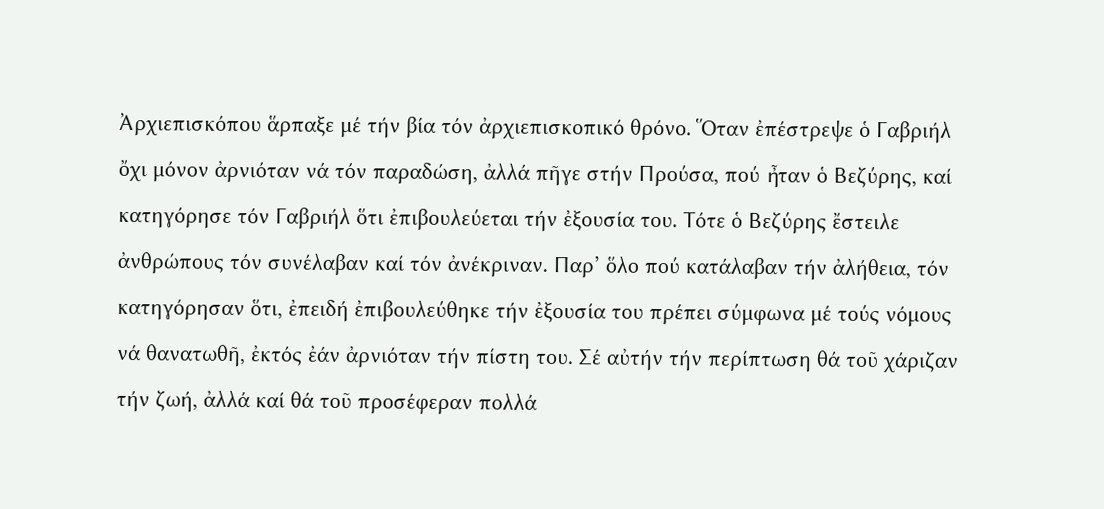Ἀρχιεπισκόπου ἅρπαξε μέ τήν βία τόν ἀρχιεπισκοπικό θρόνο. Ὅταν ἐπέστρεψε ὁ Γαβριήλ ὄχι μόνον ἀρνιόταν νά τόν παραδώση, ἀλλά πῆγε στήν Προύσα, πού ἦταν ὁ Βεζύρης, καί κατηγόρησε τόν Γαβριήλ ὅτι ἐπιβουλεύεται τήν ἐξουσία του. Τότε ὁ Βεζύρης ἔστειλε ἀνθρώπους τόν συνέλαβαν καί τόν ἀνέκριναν. Παρ’ ὅλο πού κατάλαβαν τήν ἀλήθεια, τόν κατηγόρησαν ὅτι, ἐπειδή ἐπιβουλεύθηκε τήν ἐξουσία του πρέπει σύμφωνα μέ τούς νόμους νά θανατωθῆ, ἐκτός ἐάν ἀρνιόταν τήν πίστη του. Σέ αὐτήν τήν περίπτωση θά τοῦ χάριζαν τήν ζωή, ἀλλά καί θά τοῦ προσέφεραν πολλά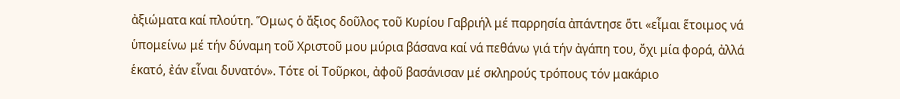ἀξιώματα καί πλούτη. Ὅμως ὁ ἄξιος δοῦλος τοῦ Κυρίου Γαβριήλ μέ παρρησία ἀπάντησε ὅτι «εἶμαι ἕτοιμος νά ὑπομείνω μέ τήν δύναμη τοῦ Χριστοῦ μου μύρια βάσανα καί νά πεθάνω γιά τήν ἀγάπη του, ὄχι μία φορά, ἀλλά ἑκατό, ἐάν εἶναι δυνατόν». Τότε οἱ Τοῦρκοι, ἀφοῦ βασάνισαν μέ σκληρούς τρόπους τόν μακάριο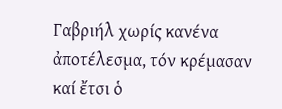Γαβριήλ χωρίς κανένα ἀποτέλεσμα, τόν κρέμασαν καί ἔτσι ὁ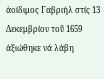ἀοίδιμος Γαβριήλ στίς 13 Δεκεμβρίου τοῦ 1659 ἀξιώθηκε νά λάβη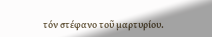τόν στέφανο τοῦ μαρτυρίου.